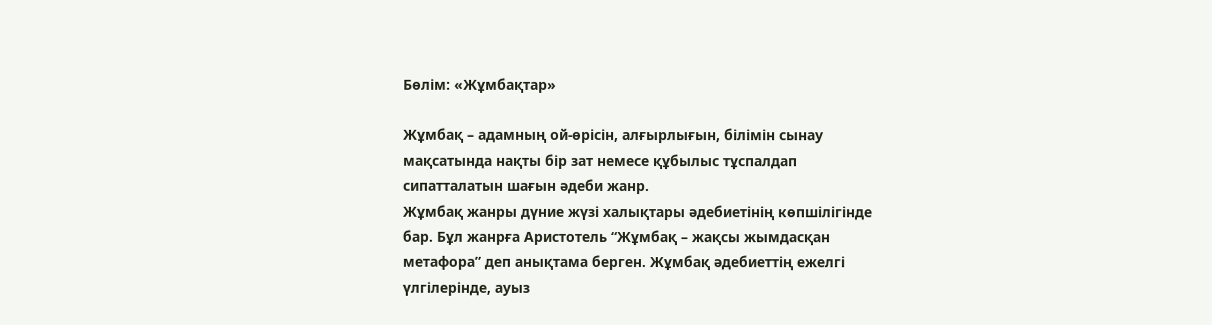Бөлім: «Жұмбақтар»

Жұмбақ – адамның ой-өрісін, алғырлығын, білімін сынау мақсатында нақты бір зат немесе құбылыс тұспалдап сипатталатын шағын әдеби жанр.
Жұмбақ жанры дүние жүзі халықтары әдебиетінің көпшілігінде бар. Бұл жанрға Аристотель “Жұмбақ – жақсы жымдасқан метафора” деп анықтама берген. Жұмбақ әдебиеттің ежелгі үлгілерінде, ауыз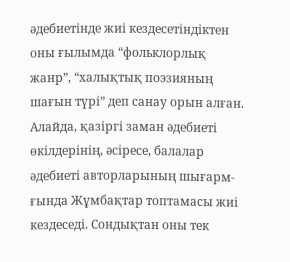әдебиетінде жиі кездесетіндіктен оны ғылымда “фольклорлық жанр”, “халықтық поэзияның шағын түрі” деп санау орын алған. Алайда, қазіргі заман әдебиеті өкілдерінің, әсіресе, балалар әдебиеті авторларының шығарм-ғында Жұмбақтар топтамасы жиі кездеседі. Сондықтан оны тек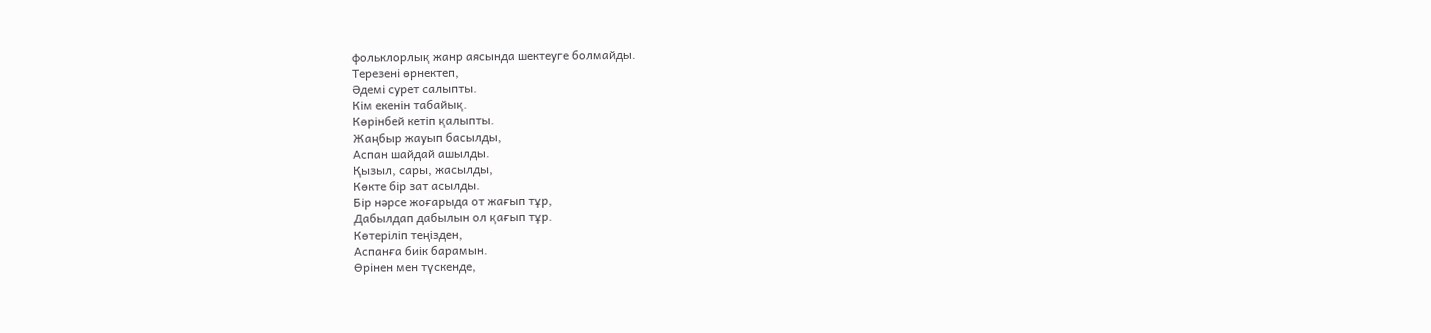фольклорлық жанр аясында шектеуге болмайды.
Терезені өрнектеп,
Әдемі сурет салыпты.
Кім екенін табайық.
Көрінбей кетіп қалыпты.
Жаңбыр жауып басылды,
Аспан шайдай ашылды.
Қызыл, сары, жасылды,
Көкте бір зат асылды.
Бір нәрсе жоғарыда от жағып тұр,
Дабылдап дабылын ол қағып тұр.
Көтеріліп теңізден,
Аспанға биік барамын.
Өрінен мен түскенде,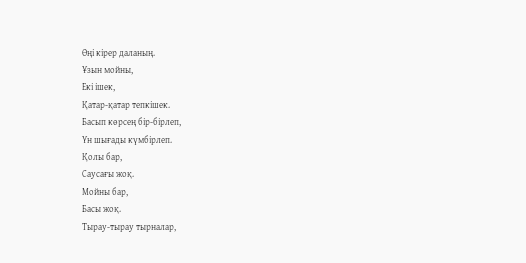Өңі кірер даланың.
Ұзын мойны,
Екі ішек,
Қатар-қатар тепкішек.
Басып көрсең бір-бірлеп,
Үн шығады күмбірлеп.
Қолы бар,
Саусағы жоқ.
Мойны бар,
Басы жоқ.
Тырау-тырау тырналар,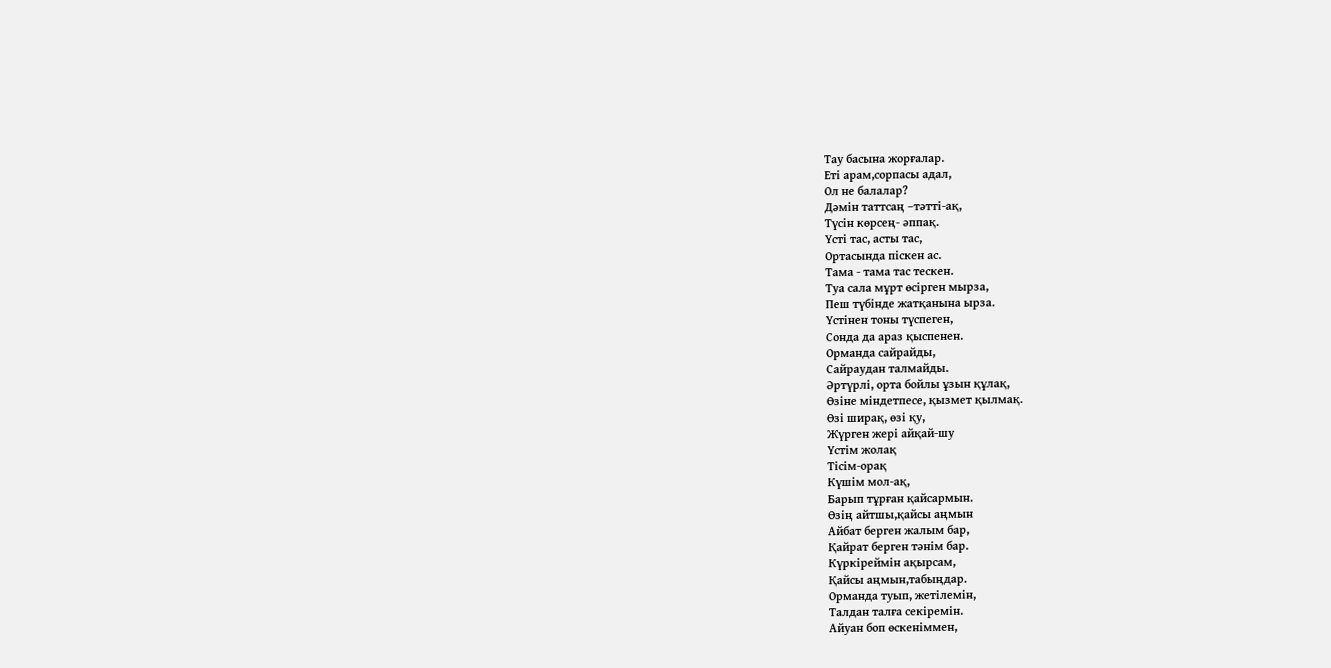Тау басына жорғалар.
Еті арам,сорпасы адал,
Ол не балалар?
Дәмін таттсаң –тәтті-ақ,
Түсін көрсең- әппақ.
Үсті тас, асты тас,
Ортасында піскен ас.
Тама - тама тас тескен.
Туа сала мұрт өсірген мырза,
Пеш түбінде жатқанына ырза.
Үстінен тоны түспеген,
Сонда да араз қыспенен.
Орманда сайрайды,
Сайраудан талмайды.
Әртүрлі, орта бойлы ұзын құлақ,
Өзіне міндетпесе, қызмет қылмақ.
Өзі ширақ, өзі қу,
Жүрген жері айқай-шу
Үстім жолақ
Тісім-орақ
Күшім мол-ақ,
Барып тұрған қайсармын.
Өзің айтшы,қайсы аңмын
Айбат берген жалым бар,
Қайрат берген тәнім бар.
Күркіреймін ақырсам,
Қайсы аңмын,табыңдар.
Орманда туып, жетілемін,
Талдан талға секіремін.
Айуан боп өскеніммен,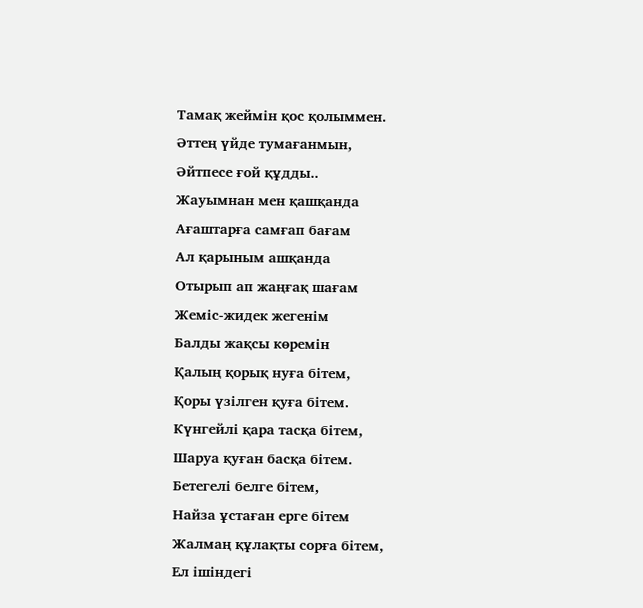Тамақ жеймін қос қолыммен.
Әттең үйде тумағанмын,
Әйтпесе ғой құдды..
Жауымнан мен қашқанда
Ағаштарға самғап бағам
Ал қарыным ашқанда
Отырып ап жаңғақ шағам
Жеміс-жидек жегенім
Балды жақсы көремін
Қалың қорық нуға бітем,
Қоры үзілген қуға бітем.
Күнгейлі қара тасқа бітем,
Шаруа қуған басқа бітем.
Бетегелі белге бітем,
Найза ұстаған ерге бітем
Жалмаң құлақты сорға бітем,
Ел ішіндегі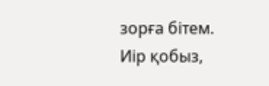зорға бітем.
Иір қобыз,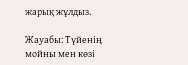жарық жұлдыз.

Жауабы: Түйенің мойны мен көзі